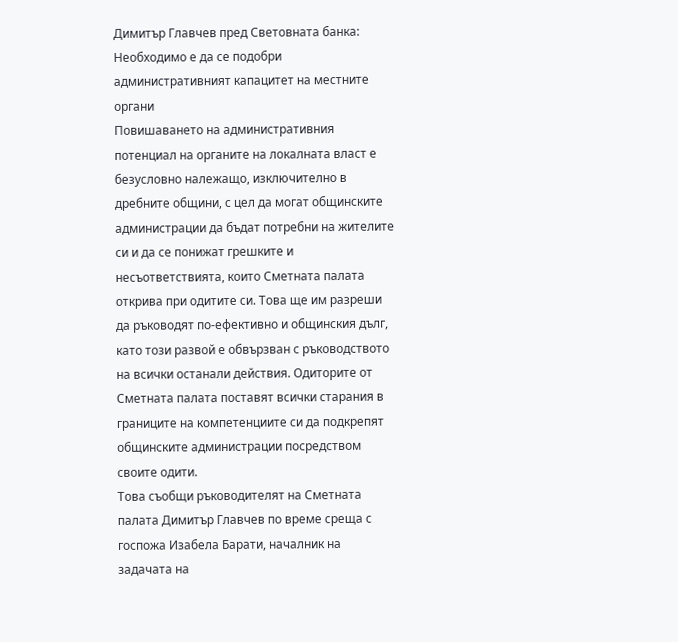Димитър Главчев пред Световната банка: Необходимо е да се подобри административният капацитет на местните органи
Повишаването на административния потенциал на органите на локалната власт е безусловно належащо, изключително в дребните общини, с цел да могат общинските администрации да бъдат потребни на жителите си и да се понижат грешките и несъответствията, които Сметната палата открива при одитите си. Това ще им разреши да ръководят по-ефективно и общинския дълг, като този развой е обвързван с ръководството на всички останали действия. Одиторите от Сметната палата поставят всички старания в границите на компетенциите си да подкрепят общинските администрации посредством своите одити.
Това съобщи ръководителят на Сметната палата Димитър Главчев по време среща с госпожа Изабела Барати, началник на задачата на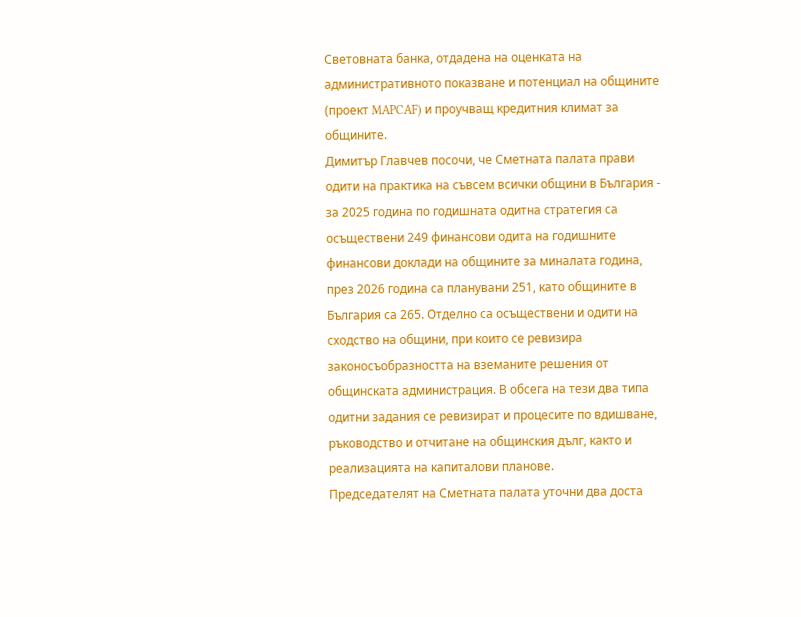Световната банка, отдадена на оценката на административното показване и потенциал на общините (проект MAPCAF) и проучващ кредитния климат за общините.
Димитър Главчев посочи, че Сметната палата прави одити на практика на съвсем всички общини в България - за 2025 година по годишната одитна стратегия са осъществени 249 финансови одита на годишните финансови доклади на общините за миналата година, през 2026 година са планувани 251, като общините в България са 265. Отделно са осъществени и одити на сходство на общини, при които се ревизира законосъобразността на вземаните решения от общинската администрация. В обсега на тези два типа одитни задания се ревизират и процесите по вдишване, ръководство и отчитане на общинския дълг, както и реализацията на капиталови планове.
Председателят на Сметната палата уточни два доста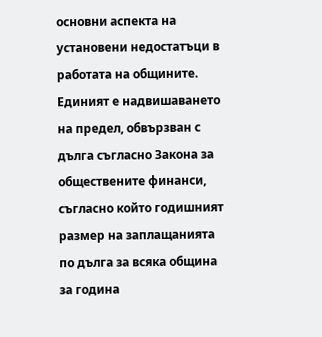основни аспекта на установени недостатъци в работата на общините. Единият е надвишаването на предел, обвързван с дълга съгласно Закона за обществените финанси, съгласно който годишният размер на заплащанията по дълга за всяка община за година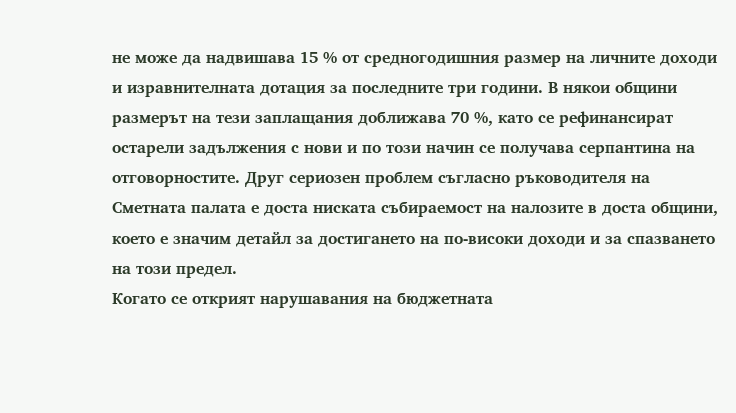не може да надвишава 15 % от средногодишния размер на личните доходи и изравнителната дотация за последните три години. В някои общини размерът на тези заплащания доближава 70 %, като се рефинансират остарели задължения с нови и по този начин се получава серпантина на отговорностите. Друг сериозен проблем съгласно ръководителя на Сметната палата е доста ниската събираемост на налозите в доста общини, което е значим детайл за достигането на по-високи доходи и за спазването на този предел.
Когато се открият нарушавания на бюджетната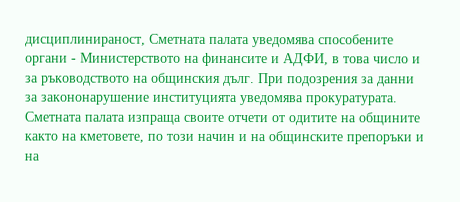дисциплинираност, Сметната палата уведомява способените органи - Министерството на финансите и АДФИ, в това число и за ръководството на общинския дълг. При подозрения за данни за закононарушение институцията уведомява прокуратурата.
Сметната палата изпраща своите отчети от одитите на общините както на кметовете, по този начин и на общинските препоръки и на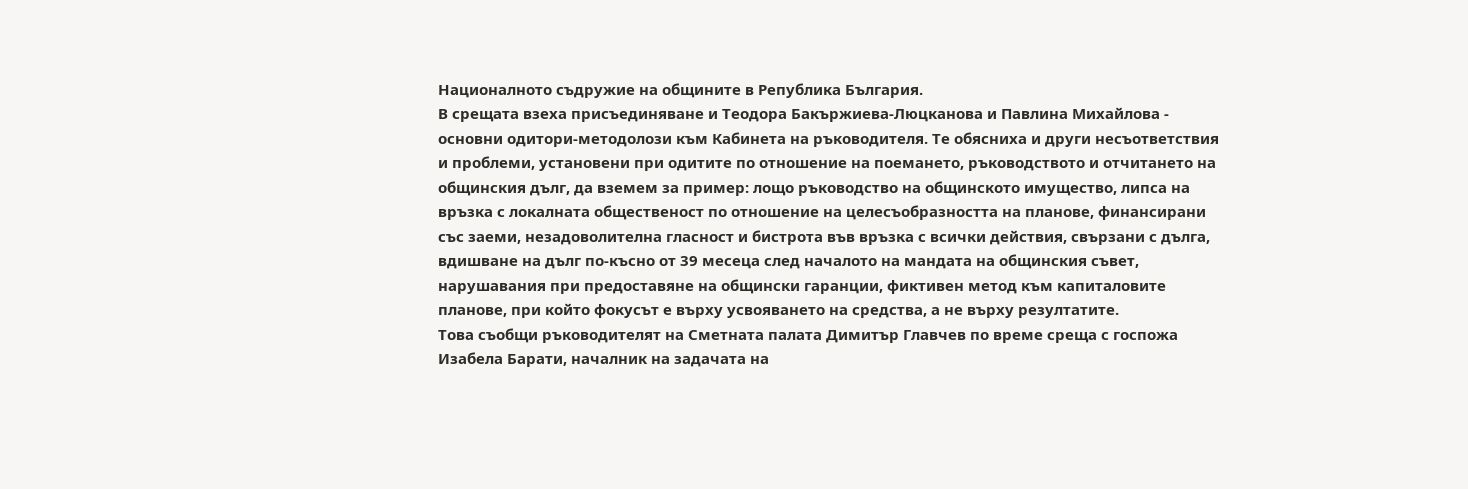Националното съдружие на общините в Република България.
В срещата взеха присъединяване и Теодора Бакържиева-Люцканова и Павлина Михайлова - основни одитори-методолози към Кабинета на ръководителя. Те обясниха и други несъответствия и проблеми, установени при одитите по отношение на поемането, ръководството и отчитането на общинския дълг, да вземем за пример: лощо ръководство на общинското имущество, липса на връзка с локалната общественост по отношение на целесъобразността на планове, финансирани със заеми, незадоволителна гласност и бистрота във връзка с всички действия, свързани с дълга, вдишване на дълг по-късно от 39 месеца след началото на мандата на общинския съвет, нарушавания при предоставяне на общински гаранции, фиктивен метод към капиталовите планове, при който фокусът е върху усвояването на средства, а не върху резултатите.
Това съобщи ръководителят на Сметната палата Димитър Главчев по време среща с госпожа Изабела Барати, началник на задачата на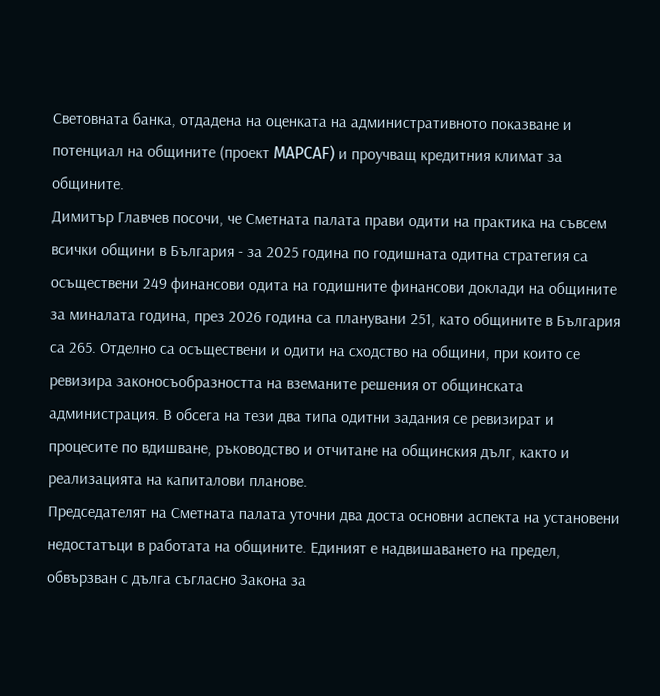Световната банка, отдадена на оценката на административното показване и потенциал на общините (проект MAPCAF) и проучващ кредитния климат за общините.
Димитър Главчев посочи, че Сметната палата прави одити на практика на съвсем всички общини в България - за 2025 година по годишната одитна стратегия са осъществени 249 финансови одита на годишните финансови доклади на общините за миналата година, през 2026 година са планувани 251, като общините в България са 265. Отделно са осъществени и одити на сходство на общини, при които се ревизира законосъобразността на вземаните решения от общинската администрация. В обсега на тези два типа одитни задания се ревизират и процесите по вдишване, ръководство и отчитане на общинския дълг, както и реализацията на капиталови планове.
Председателят на Сметната палата уточни два доста основни аспекта на установени недостатъци в работата на общините. Единият е надвишаването на предел, обвързван с дълга съгласно Закона за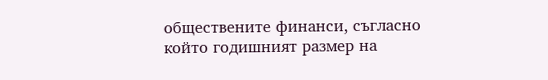обществените финанси, съгласно който годишният размер на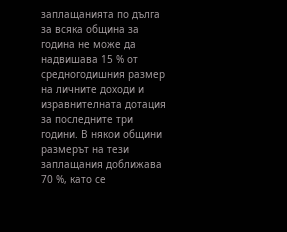заплащанията по дълга за всяка община за година не може да надвишава 15 % от средногодишния размер на личните доходи и изравнителната дотация за последните три години. В някои общини размерът на тези заплащания доближава 70 %, като се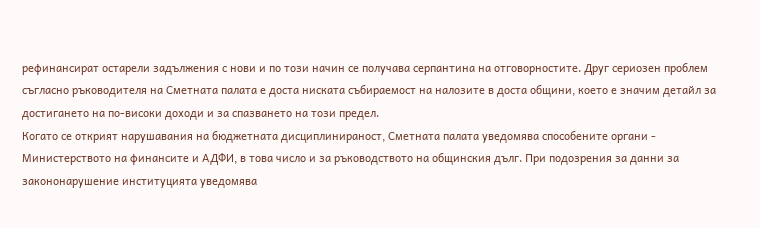рефинансират остарели задължения с нови и по този начин се получава серпантина на отговорностите. Друг сериозен проблем съгласно ръководителя на Сметната палата е доста ниската събираемост на налозите в доста общини, което е значим детайл за достигането на по-високи доходи и за спазването на този предел.
Когато се открият нарушавания на бюджетната дисциплинираност, Сметната палата уведомява способените органи - Министерството на финансите и АДФИ, в това число и за ръководството на общинския дълг. При подозрения за данни за закононарушение институцията уведомява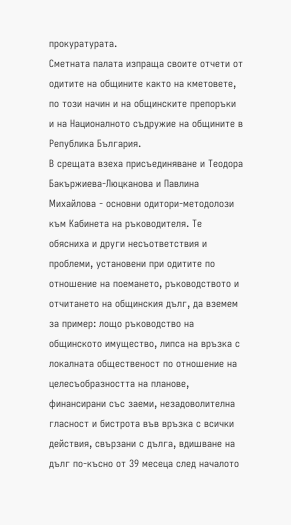прокуратурата.
Сметната палата изпраща своите отчети от одитите на общините както на кметовете, по този начин и на общинските препоръки и на Националното съдружие на общините в Република България.
В срещата взеха присъединяване и Теодора Бакържиева-Люцканова и Павлина Михайлова - основни одитори-методолози към Кабинета на ръководителя. Те обясниха и други несъответствия и проблеми, установени при одитите по отношение на поемането, ръководството и отчитането на общинския дълг, да вземем за пример: лощо ръководство на общинското имущество, липса на връзка с локалната общественост по отношение на целесъобразността на планове, финансирани със заеми, незадоволителна гласност и бистрота във връзка с всички действия, свързани с дълга, вдишване на дълг по-късно от 39 месеца след началото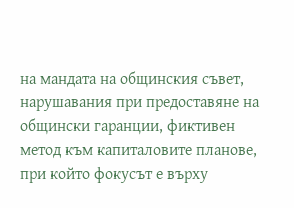на мандата на общинския съвет, нарушавания при предоставяне на общински гаранции, фиктивен метод към капиталовите планове, при който фокусът е върху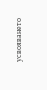усвояването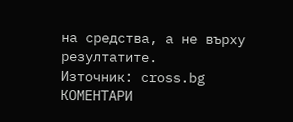на средства, а не върху резултатите.
Източник: cross.bg
КОМЕНТАРИ